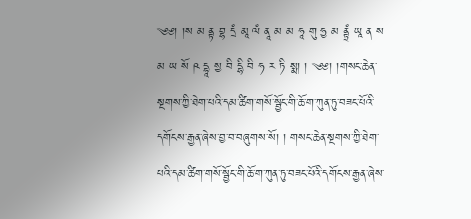༄༅། །ས མ ནྟ བྷ དྲཾ མཱ ལཾ ནཱ མ མ ཧཱ གུ ཧྱ མ ནྟྲཾ ཡཱ ན ས མ ཡ སོ ཥ དྷཱ སྱ བི དྷི བི ཧ ར ཏི སྨ། ། ༄༅། །གསང་ཆེན་སྔགས་ཀྱི་ཐེག་པའི་དམ་ཚིག་གསོ་སྦྱོང་གི་ཆོ་ག་ཀུན་ཏུ་བཟང་པོའི་དགོངས་རྒྱན་ཞེས་བྱ་བ་བཞུགས་སོ། ། གསང་ཆེན་སྔགས་ཀྱི་ཐེག་པའི་དམ་ཚིག་གསོ་སྦྱོང་གི་ཆོ་ག་ཀུན་ཏུ་བཟང་པོའི་དགོངས་རྒྱན་ཞེས་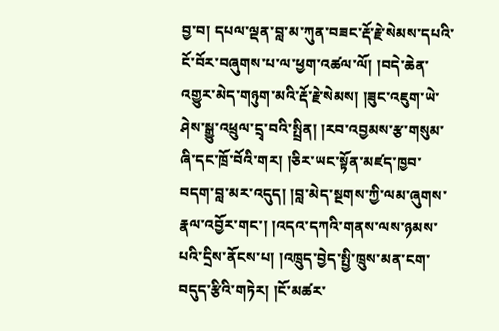བྱ་བ། དཔལ་ལྡན་བླ་མ་ཀུན་བཟང་རྡོ་རྗེ་སེམས་དཔའི་ངོ་བོར་བཞུགས་པ་ལ་ཕྱག་འཚལ་ལོ། །བདེ་ཆེན་འགྱུར་མེད་གཉུག་མའི་རྡོ་རྗེ་སེམས། །ཟུང་འཇུག་ཡེ་ཤེས་སྒྱུ་འཕྲུལ་དྲྭ་བའི་སྤྲིན། །རབ་འབྱམས་རྩ་གསུམ་ཞི་དང་ཁྲོ་བོའི་གར། །ཅིར་ཡང་སྟོན་མཛད་ཁྱབ་བདག་བླ་མར་འདུད། །བླ་མེད་སྔགས་ཀྱི་ལམ་ཞུགས་རྣལ་འབྱོར་གང་། །འདའ་དཀའི་གནས་ལས་ཉམས་པའི་དྲིས་ནོངས་པ། །འཁྲུད་བྱེད་སྤྱི་ཁྲུས་མན་ངག་བདུད་རྩིའི་གཏེར། །ངོ་མཚར་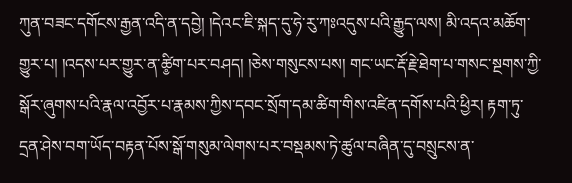ཀུན་བཟང་དགོངས་རྒྱན་འདི་ན་དབྱེ། །དེའང་ཇི་སྐད་དུ་ཧེ་རུ་ཀཿའདུས་པའི་རྒྱུད་ལས། མི་འདའ་མཆོག་གྱུར་པ། །འདས་པར་གྱུར་ན་ཚི༵ག་པར་བཤད། །ཅེས་གསུངས་པས། གང་ཡང་རྡོ་རྗེ་ཐེག་པ་གསང་སྔགས་ཀྱི་སྒོར་ཞུགས་པའི་རྣལ་འབྱོར་པ་རྣམས་ཀྱིས་དབང་སྲོག་དམ་ཚིག་གིས་འཛིན་དགོས་པའི་ཕྱིར། རྟག་ཏུ་དྲན་ཤེས་བག་ཡོད་བརྟན་པོས་སྒོ་གསུམ་ལེགས་པར་བསྡམས་ཏེ་ཚུལ་བཞིན་དུ་བསྲུངས་ན་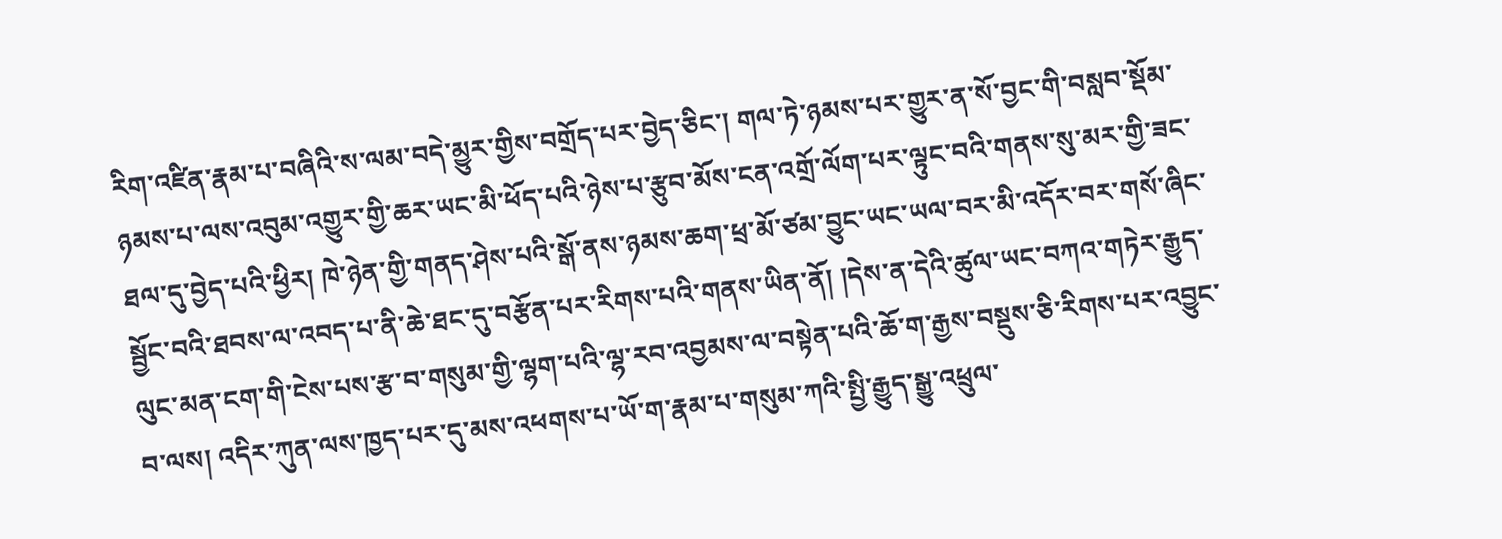རིག་འཛིན་རྣམ་པ་བཞིའི་ས་ལམ་བདེ་མྱུར་གྱིས་བགྲོད་པར་བྱེད་ཅིང་། གལ་ཏེ་ཉམས་པར་གྱུར་ན་སོ་བྱང་གི་བསླབ་སྡོམ་ཉམས་པ་ལས་འབུམ་འགྱུར་གྱི་ཆར་ཡང་མི་ཕོད་པའི་ཉེས་པ་རྩུབ་མོས་ངན་འགྲོ་ལོག་པར་ལྟུང་བའི་གནས་སུ་མར་གྱི་ཟང་ཐལ་དུ་བྱེད་པའི་ཕྱིར། ཁེ་ཉེན་གྱི་གནད་ཤེས་པའི་སྒོ་ནས་ཉམས་ཆག་ཕྲ་མོ་ཙམ་བྱུང་ཡང་ཡལ་བར་མི་འདོར་བར་གསོ་ཞིང་སྦྱོང་བའི་ཐབས་ལ་འབད་པ་ནི་ཆེ་ཐང་དུ་བརྩོན་པར་རིགས་པའི་གནས་ཡིན་ནོ། །དེས་ན་དེའི་ཚུལ་ཡང་བཀའ་གཏེར་རྒྱུད་ལུང་མན་ངག་གི་ངེས་པས་རྩ་བ་གསུམ་གྱི་ལྷག་པའི་ལྷ་རབ་འབྱམས་ལ་བསྟེན་པའི་ཆོ་ག་རྒྱས་བསྡུས་ཅི་རིགས་པར་འབྱུང་བ་ལས། འདིར་ཀུན་ལས་ཁྱད་པར་དུ་མས་འཕགས་པ་ཡོ་ག་རྣམ་པ་གསུམ་ཀའི་སྤྱི་རྒྱུད་སྒྱུ་འཕྲུལ་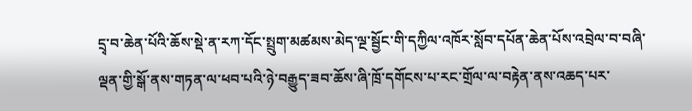དྲྭ་བ་ཆེན་པོའི་ཆོས་སྡེ་ན་རཀ་དོང་སྤྲུག་མཚམས་མེད་ལྔ་སྦྱོང་གི་དཀྱིལ་འཁོར་སློབ་དཔོན་ཆེན་པོས་འབྲེལ་བ་བཞི་ལྡན་གྱི་སྒོ་ནས་གཏན་ལ་ཕབ་པའི་ཉེ་བརྒྱུད་ཟབ་ཆོས་ཞི་ཁྲོ་དགོངས་པ་རང་གྲོལ་ལ་བརྟེན་ནས་འཆད་པར་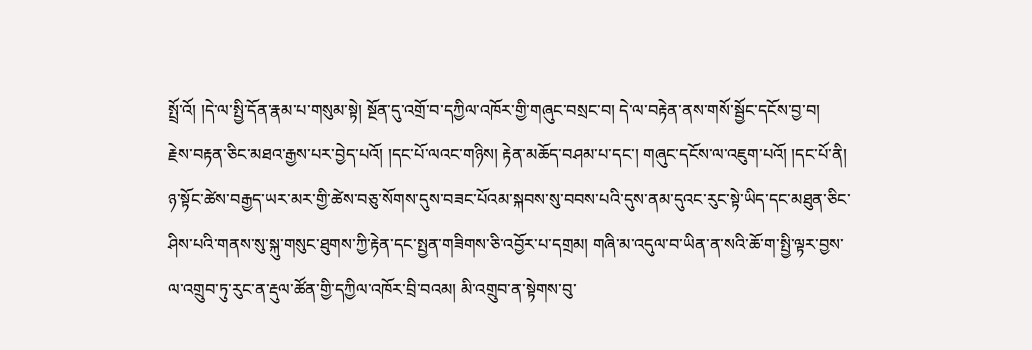སྤྲོ་འོ། །དེ་ལ་སྤྱི་དོན་རྣམ་པ་གསུམ་སྟེ། སྔོན་དུ་འགྲོ་བ་དཀྱིལ་འཁོར་གྱི་གཞུང་བསྲང་བ། དེ་ལ་བརྟེན་ནས་གསོ་སྦྱོང་དངོས་བྱ་བ། རྗེས་བརྟན་ཅིང་མཐའ་རྒྱས་པར་བྱེད་པའོ། །དང་པོ་ལའང་གཉིས། རྟེན་མཆོད་བཤམ་པ་དང་། གཞུང་དངོས་ལ་འཇུག་པའོ། །དང་པོ་ནི། ཉ་སྟོང་ཚེས་བརྒྱད་ཡར་མར་གྱི་ཚེས་བཅུ་སོགས་དུས་བཟང་པོའམ་སྐབས་སུ་བབས་པའི་དུས་ནམ་དུའང་རུང་སྟེ་ཡིད་དང་མཐུན་ཅིང་ཤིས་པའི་གནས་སུ་སྐུ་གསུང་ཐུགས་ཀྱི་རྟེན་དང་སྤྱན་གཟིགས་ཅི་འབྱོར་པ་དགྲམ། གཞི་མ་འདུལ་བ་ཡིན་ན་སའི་ཆོ་ག་སྤྱི་ལྟར་བྱས་ལ་འགྲུབ་ཏུ་རུང་ན་རྡུལ་ཚོན་གྱི་དཀྱིལ་འཁོར་བྲི་བའམ། མི་འགྲུབ་ན་སྟེགས་བུ་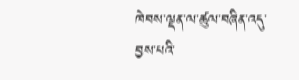ཁེབས་ལྡན་ལ་ཚུལ་བཞིན་འདུ་བྱས་པའི་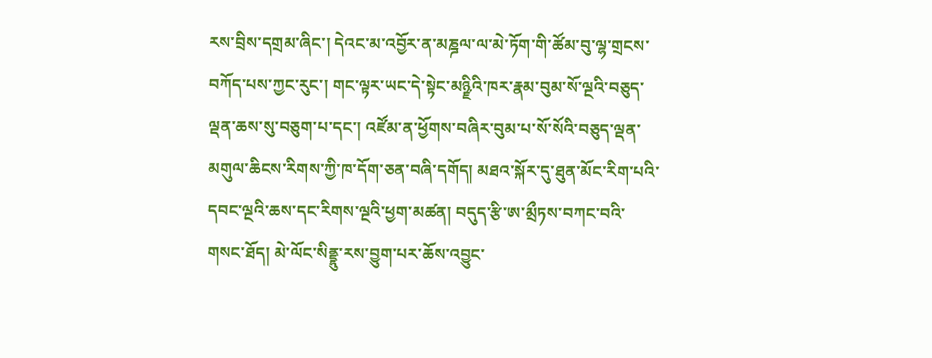རས་བྲིས་དགྲམ་ཞིང་། དེའང་མ་འབྱོར་ན་མཎྜལ་ལ་མེ་ཏོག་གི་ཚོམ་བུ་ལྷ་གྲངས་བཀོད་པས་ཀྱང་རུང་། གང་ལྟར་ཡང་དེ་སྟེང་མཉྫིའི་ཁར་རྣམ་བུམ་སོ་ལྔའི་བཅུད་ལྡན་ཆས་སུ་བཅུག་པ་དང་། འཛོམ་ན་ཕྱོགས་བཞིར་བུམ་པ་སོ་སོའི་བཅུད་ལྡན་མགུལ་ཆིངས་རིགས་ཀྱི་ཁ་དོག་ཅན་བཞི་དགོད། མཐའ་སྐོར་དུ་ཐུན་མོང་རིག་པའི་དབང་ལྔའི་ཆས་དང་རིགས་ལྔའི་ཕྱག་མཚན། བདུད་རྩི་ཨ་མྲྀཏས་བཀང་བའི་གསང་ཐོད། མེ་ལོང་སིནྡྷུ་རས་བྱུག་པར་ཆོས་འབྱུང་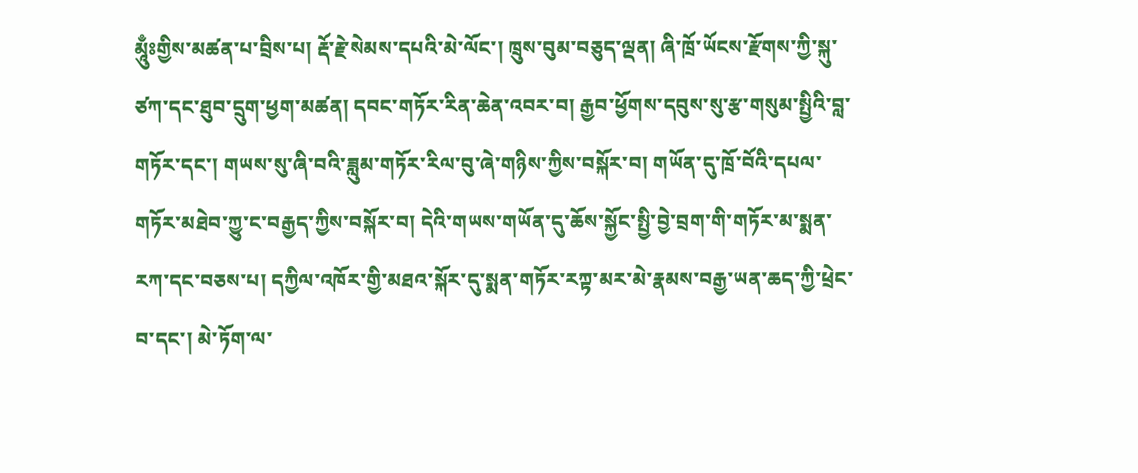མཱུྃཿགྱིས་མཚན་པ་བྲིས་པ། རྡོ་རྗེ་སེམས་དཔའི་མེ་ལོང་། ཁྲུས་བུམ་བཅུད་ལྡན། ཞི་ཁྲོ་ཡོངས་རྫོགས་ཀྱི་སྐུ་ཙཀ་དང་ཐུབ་དྲུག་ཕྱག་མཚན། དབང་གཏོར་རིན་ཆེན་འབར་བ། རྒྱབ་ཕྱོགས་དབུས་སུ་རྩ་གསུམ་སྤྱིའི་བླ་གཏོར་དང་། གཡས་སུ་ཞི་བའི་ཟླུམ་གཏོར་རིལ་བུ་ཞེ་གཉིས་ཀྱིས་བསྐོར་བ། གཡོན་དུ་ཁྲོ་བོའི་དཔལ་གཏོར་མཐེབ་ཀྱུ་ང་བརྒྱད་ཀྱིས་བསྐོར་བ། དེའི་གཡས་གཡོན་དུ་ཆོས་སྐྱོང་སྤྱི་བྱེ་བྲག་གི་གཏོར་མ་སྨན་རཀ་དང་བཅས་པ། དཀྱིལ་འཁོར་གྱི་མཐའ་སྐོར་དུ་སྨན་གཏོར་རཀྟ་མར་མེ་རྣམས་བརྒྱ་ཡན་ཆད་ཀྱི་ཕྲེང་བ་དང་། མེ་ཏོག་ལ་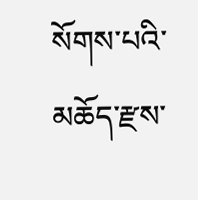སོགས་པའི་མཆོད་རྫས་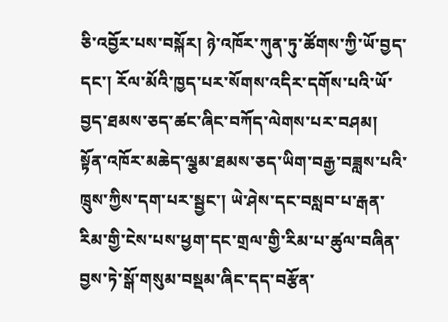ཅི་འབྱོར་པས་བསྐོར། ཉེ་འཁོར་ཀུན་ཏུ་ཚོགས་ཀྱི་ཡོ་བྱད་དང་། རོལ་མོའི་ཁྱད་པར་སོགས་འདིར་དགོས་པའི་ཡོ་བྱད་ཐམས་ཅད་ཚང་ཞིང་བཀོད་ལེགས་པར་བཤམ། སྟོན་འཁོར་མཆེད་ལྕམ་ཐམས་ཅད་ཡིག་བརྒྱ་བཟླས་པའི་ཁྲུས་ཀྱིས་དག་པར་སྦྱང་། ཡེ་ཤེས་དང་བསླབ་པ་རྒན་རིམ་གྱི་ངེས་པས་ཕྱག་དང་གྲལ་གྱི་རིམ་པ་ཚུལ་བཞིན་བྱས་ཏེ་སྒོ་གསུམ་བསྡམ་ཞིང་དད་བརྩོན་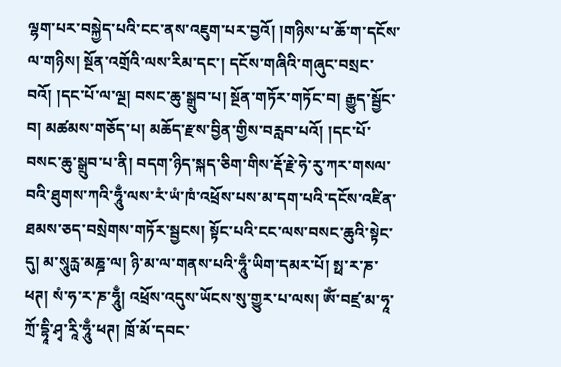ལྷག་པར་བསྐྱེད་པའི་ངང་ནས་འཇུག་པར་བྱའོ། །གཉིས་པ་ཆོ་ག་དངོས་ལ་གཉིས། སྔོན་འགྲོའི་ལས་རིམ་དང་། དངོས་གཞིའི་གཞུང་བསྲང་བའོ། །དང་པོ་ལ་ལྔ། བསང་ཆུ་སྒྲུབ་པ། སྔོན་གཏོར་གཏོང་བ། རྒྱུད་སྦྱོང་བ། མཚམས་གཅོད་པ། མཆོད་རྫས་བྱིན་གྱིས་བརླབ་པའོ། །དང་པོ་བསང་ཆུ་སྒྲུབ་པ་ནི། བདག་ཉིད་སྐད་ཅིག་གིས་རྡོ་རྗེ་ཧེ་རུ་ཀར་གསལ་བའི་ཐུགས་ཀའི་ཧཱུྃ་ལས་རཾ་ཡཾ་ཁཾ་འཕྲོས་པས་མ་དག་པའི་དངོས་འཛིན་ཐམས་ཅད་བསྲེགས་གཏོར་སྦྱངས། སྟོང་པའི་ངང་ལས་བསང་ཆུའི་སྟེང་དུ། མ་སཱུརྻ་མཎྜ་ལ། ཉི་མ་ལ་གནས་པའི་ཧཱུྃ་ཡིག་དམར་པོ། སྥ་ར་ཎ་ཕཊ། སཾ་ཧ་ར་ཎ་ཧཱུྃ། འཕྲོས་འདུས་ཡོངས་སུ་གྱུར་པ་ལས། ཨོཾ་བཛྲ་མ་ཧཱ་ཀྲོ་དྷཱི་ཤྭ་རཱི་ཧཱུྃ་ཕཊ། ཁྲོ་མོ་དབང་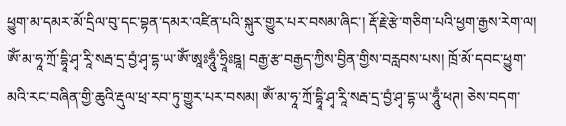ཕྱུག་མ་དམར་མོ་དྲིལ་བུ་དང་བྷན་དམར་འཛིན་པའི་སྐུར་གྱུར་པར་བསམ་ཞིང་། རྡོ་རྗེ་རྩེ་གཅིག་པའི་ཕྱག་རྒྱས་རེག་ལ། ཨོཾ་མ་ཧཱ་ཀྲོ་དྷཱི་ཤྭ་རཱི་སརྦ་དྲ་བྱཾ་ཤྭ་དྷ་ཡ་ཨོཾ་ཨཱཿཧཱུྃ་ཧྲཱིཿཋཱ། བརྒྱ་རྩ་བརྒྱད་ཀྱིས་བྱིན་གྱིས་བརླབས་པས། ཁྲོ་མོ་དབང་ཕྱུག་མའི་རང་བཞིན་གྱི་ཆུའི་རྡུལ་ཕྲ་རབ་ཏུ་གྱུར་པར་བསམ། ཨོཾ་མ་ཧཱ་ཀྲོ་དྷཱི་ཤྭ་རཱི་སརྦ་དྲ་བྱཾ་ཤྭ་དྷ་ཡ་ཧཱུྃ་ཕཊ། ཅེས་བདག་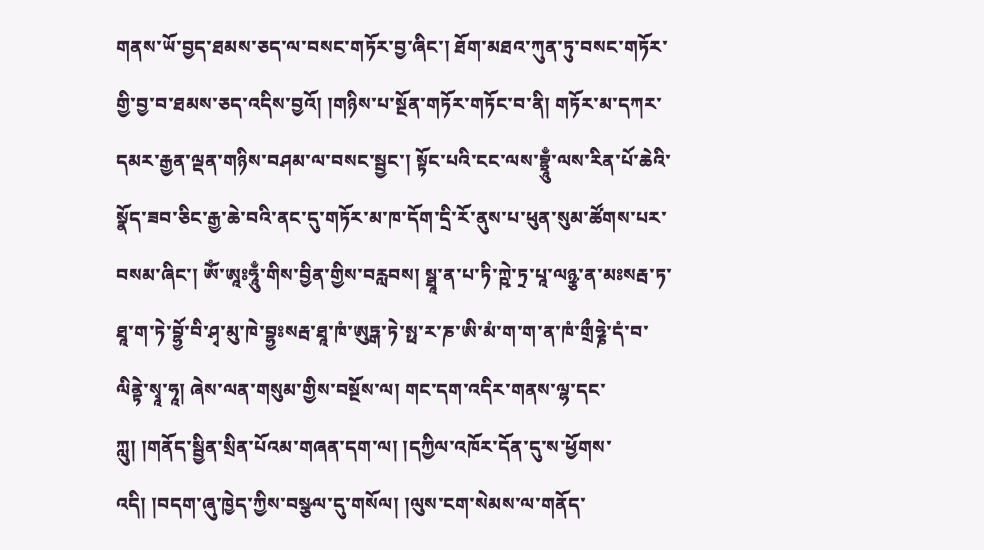གནས་ཡོ་བྱད་ཐམས་ཅད་ལ་བསང་གཏོར་བྱ་ཞིང་། ཐོག་མཐའ་ཀུན་ཏུ་བསང་གཏོར་གྱི་བྱ་བ་ཐམས་ཅད་འདིས་བྱའོ། །གཉིས་པ་སྔོན་གཏོར་གཏོང་བ་ནི། གཏོར་མ་དཀར་དམར་རྒྱན་ལྡན་གཉིས་བཤམ་ལ་བསང་སྦྱང་། སྟོང་པའི་ངང་ལས་བྷྲཱུྃ་ལས་རིན་པོ་ཆེའི་སྣོད་ཟབ་ཅིང་རྒྱ་ཆེ་བའི་ནང་དུ་གཏོར་མ་ཁ་དོག་དྲི་རོ་ནུས་པ་ཕུན་སུམ་ཚོགས་པར་བསམ་ཞིང་། ཨོཾ་ཨཱཿཧཱུྃ་གིས་བྱིན་གྱིས་བརླབས། སྠཱ་ན་པ་ཏི་ཀྵེ་ཏྲ་པཱ་ལཉྩ་ན་མཿསརྦ་ཏ་ཐཱ་ག་ཏེ་བྷྱོ་བི་ཤྭ་མུ་ཁེ་བྷྱཿསརྦ་ཐཱ་ཁཾ་ཨུཏྒ་ཏེ་སྥ་ར་ཎ་ཨི་མཾ་ག་ག་ན་ཁཾ་གྲྀཧྞེ་དཾ་བ་ལིནྟེ་སྭཱ་ཧཱ། ཞེས་ལན་གསུམ་གྱིས་བསྔོས་ལ། གང་དག་འདིར་གནས་ལྷ་དང་ཀླུ། །གནོད་སྦྱིན་སྲིན་པོའམ་གཞན་དག་ལ། །དཀྱིལ་འཁོར་དོན་དུ་ས་ཕྱོགས་འདི། །བདག་ཞུ་ཁྱེད་ཀྱིས་བསྩལ་དུ་གསོལ། །ལུས་ངག་སེམས་ལ་གནོད་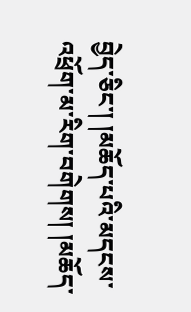བྱེད་ཅིང་། །མཆོད་པའི་མདངས་འཕྲོག་མ་རིག་བགེགས། །མཆོད་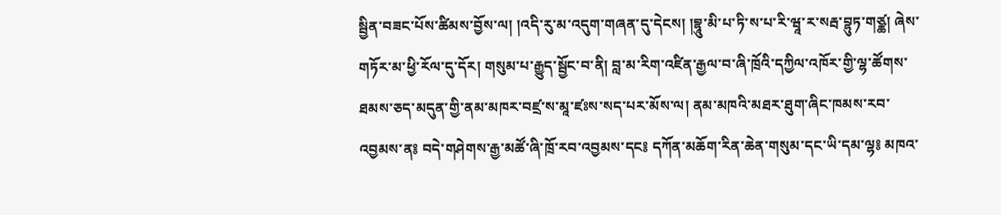སྦྱིན་བཟང་པོས་ཚིམས་བྱོས་ལ། །འདི་རུ་མ་འདུག་གཞན་དུ་དེངས། །བྷཱུ་མི་པ་ཏི་ས་པ་རི་ཝཱ་ར་སརྦ་བྷུཏ་གཙྪ། ཞེས་གཏོར་མ་ཕྱི་རོལ་དུ་དོར། གསུམ་པ་རྒྱུད་སྦྱོང་བ་ནི། བླ་མ་རིག་འཛིན་རྒྱལ་བ་ཞི་ཁྲོའི་དཀྱིལ་འཁོར་གྱི་ལྷ་ཚོགས་ཐམས་ཅད་མདུན་གྱི་ནམ་མཁར་བཛྲ་ས་མཱ་ཛཿས་སད་པར་མོས་ལ། ནམ་མཁའི་མཐར་ཐུག་ཞིང་ཁམས་རབ་འབྱམས་ན༔ བདེ་གཤེགས་རྒྱ་མཚོ་ཞི་ཁྲོ་རབ་འབྱམས་དང༔ དཀོན་མཆོག་རིན་ཆེན་གསུམ་དང་ཡི་དམ་ལྷ༔ མཁའ་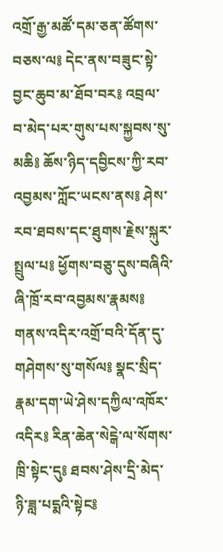འགྲོ་རྒྱ་མཚོ་དམ་ཅན་ཚོགས་བཅས་ལ༔ དེང་ནས་བཟུང་སྟེ་བྱང་ཆུབ་མ་ཐོབ་བར༔ འབྲལ་བ་མེད་པར་གུས་པས་སྐྱབས་སུ་མཆི༔ ཆོས་ཉིད་དབྱིངས་ཀྱི་རབ་འབྱམས་ཀློང་ཡངས་ནས༔ ཤེས་རབ་ཐབས་དང་ཐུགས་རྗེས་སྐུར་སྤྲུལ་པ༔ ཕྱོགས་བཅུ་དུས་བཞིའི་ཞི་ཁྲོ་རབ་འབྱམས་རྣམས༔ གནས་འདིར་འགྲོ་བའི་དོན་དུ་གཤེགས་སུ་གསོལ༔ སྣང་སྲིད་རྣམ་དག་ཡེ་ཤེས་དཀྱིལ་འཁོར་འདིར༔ རིན་ཆེན་སེངྒེ་ལ་སོགས་ཁྲི་སྟེང་དུ༔ ཐབས་ཤེས་དྲི་མེད་ཉི་ཟླ་པདྨའི་སྟེང༔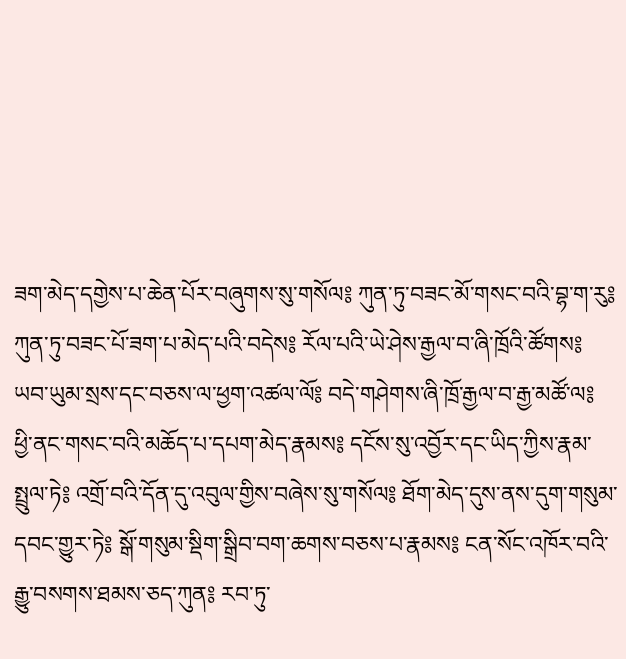ཟག་མེད་དགྱེས་པ་ཆེན་པོར་བཞུགས་སུ་གསོལ༔ ཀུན་ཏུ་བཟང་མོ་གསང་བའི་བྷ་ག་རུ༔ ཀུན་ཏུ་བཟང་པོ་ཟག་པ་མེད་པའི་བདེས༔ རོལ་པའི་ཡེ་ཤེས་རྒྱལ་བ་ཞི་ཁྲོའི་ཚོགས༔ ཡབ་ཡུམ་སྲས་དང་བཅས་ལ་ཕྱག་འཚལ་ལོ༔ བདེ་གཤེགས་ཞི་ཁྲོ་རྒྱལ་བ་རྒྱ་མཚོ་ལ༔ ཕྱི་ནང་གསང་བའི་མཆོད་པ་དཔག་མེད་རྣམས༔ དངོས་སུ་འབྱོར་དང་ཡིད་ཀྱིས་རྣམ་སྤྲུལ་ཏེ༔ འགྲོ་བའི་དོན་དུ་འབུལ་གྱིས་བཞེས་སུ་གསོལ༔ ཐོག་མེད་དུས་ནས་དུག་གསུམ་དབང་གྱུར་ཏེ༔ སྒོ་གསུམ་སྡིག་སྒྲིབ་བག་ཆགས་བཅས་པ་རྣམས༔ ངན་སོང་འཁོར་བའི་རྒྱུ་བསགས་ཐམས་ཅད་ཀུན༔ རབ་ཏུ་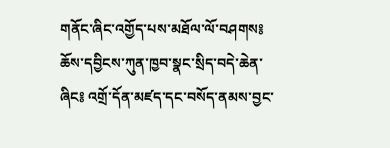གནོང་ཞིང་འགྱོད་པས་མཐོལ་ལོ་བཤགས༔ ཆོས་དབྱིངས་ཀུན་ཁྱབ་སྣང་སྲིད་བདེ་ཆེན་ཞིང༔ འགྲོ་དོན་མཛད་དང་བསོད་ནམས་བྱང་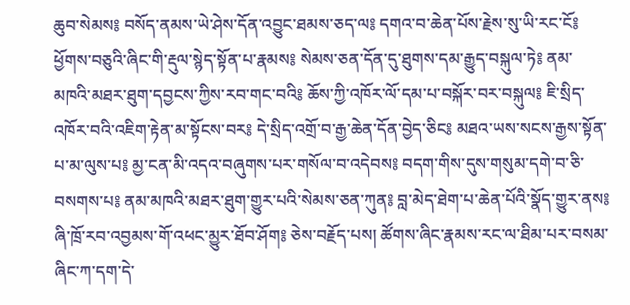ཆུབ་སེམས༔ བསོད་ནམས་ཡེ་ཤེས་དོན་འབྱུང་ཐམས་ཅད་ལ༔ དགའ་བ་ཆེན་པོས་རྗེས་སུ་ཡི་རང་ངོ༔ ཕྱོགས་བཅུའི་ཞིང་གི་རྡུལ་སྙེད་སྟོན་པ་རྣམས༔ སེམས་ཅན་དོན་དུ་ཐུགས་དམ་རྒྱུད་བསྐུལ་ཏེ༔ ནམ་མཁའི་མཐར་ཐུག་དབྱངས་ཀྱིས་རབ་གང་བའི༔ ཆོས་ཀྱི་འཁོར་ལོ་དམ་པ་བསྐོར་བར་བསྐུལ༔ ཇི་སྲིད་འཁོར་བའི་འཇིག་རྟེན་མ་སྟོངས་བར༔ དེ་སྲིད་འགྲོ་བ་རྒྱ་ཆེན་དོན་བྱེད་ཅིང༔ མཐའ་ཡས་སངས་རྒྱས་སྟོན་པ་མ་ལུས་པ༔ མྱ་ངན་མི་འདའ་བཞུགས་པར་གསོལ་བ་འདེབས༔ བདག་གིས་དུས་གསུམ་དགེ་བ་ཅི་བསགས་པ༔ ནམ་མཁའི་མཐར་ཐུག་གྱུར་པའི་སེམས་ཅན་ཀུན༔ བླ་མེད་ཐེག་པ་ཆེན་པོའི་སྣོད་གྱུར་ནས༔ ཞི་ཁྲོ་རབ་འབྱམས་གོ་འཕང་མྱུར་ཐོབ་ཤོག༔ ཅེས་བརྗོད་པས། ཚོགས་ཞིང་རྣམས་རང་ལ་ཐིམ་པར་བསམ་ཞིང་ཀ་དག་དེ་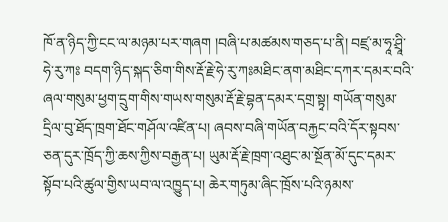ཁོ་ན་ཉིད་ཀྱི་ངང་ལ་མཉམ་པར་གཞག །བཞི་པ་མཚམས་གཅད་པ་ནི། བཛྲ་མ་ཧཱ་ཤྲཱི་ཧེ་རུ་ཀཿ བདག་ཉིད་སྐད་ཅིག་གིས་རྡོ་རྗེ་ཧེ་རུ་ཀཿམཐིང་ནག་མཐིང་དཀར་དམར་བའི་ཞལ་གསུམ་ཕྱག་དྲུག་གིས་གཡས་གསུམ་རྡོ་རྗེ་བྷན་དམར་དགྲ་སྟྭ། གཡོན་གསུམ་དྲིལ་བུ་ཐོད་ཁྲག་ཐོང་གཤོལ་འཛིན་པ། ཞབས་བཞི་གཡོན་བརྐྱང་བའི་དོར་སྟབས་ཅན་དུར་ཁྲོད་ཀྱི་ཆས་ཀྱིས་བརྒྱན་པ། ཡུམ་རྡོ་རྗེ་ཁྲག་འཐུང་མ་སྔོན་མོ་དུང་དམར་སྟོབ་པའི་ཚུལ་གྱིས་ཡབ་ལ་འཁྱུད་པ། ཆེར་གཏུམ་ཞིང་ཁྲོས་པའི་ཉམས་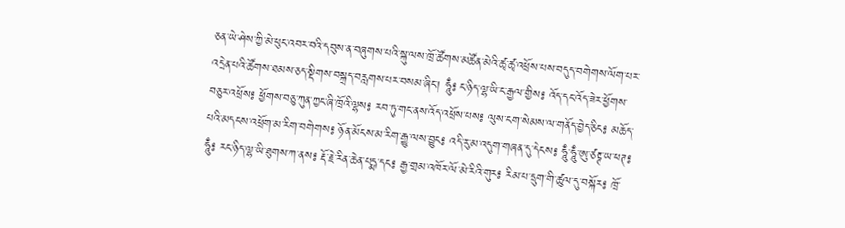ཅན་ཡེ་ཤེས་ཀྱི་མེ་ཕུང་འབར་བའི་དབུས་ན་བཞུགས་པའི་སྐུ་ལས་ཁྲོ་ཚོགས་མཚོན་མེའི་ཚྭ་ཚྭ་འཕྲོས་པས་བདུད་བགེགས་ལོག་པར་འདྲེན་པའི་ཚོགས་ཐམས་ཅད་སྡིགས་བསྐྲད་བརླགས་པར་བསམ་ཞིང་། ཧཱུྃ༔ ང་ཉིད་ལྷ་ཡི་ང་རྒྱལ་གྱིས༔ འོད་དང་འོད་ཟེར་ཕྱོགས་བཅུར་འཕྲོས༔ ཕྱོགས་བཅུ་ཀུན་ཀྱང་ཞི་ཁྲོའི་ལྷས༔ རབ་ཏུ་གང་ནས་འོད་འཕྲོས་པས༔ ལུས་ངག་སེམས་ལ་གནོད་བྱེད་ཅིང༔ མཆོད་པའི་མདངས་འཕྲོག་མ་རིག་བགེགས༔ ཉོན་མོངས་མ་རིག་རྒྱུ་ལས་བྱུང༔ འདི་རུ་མ་འདུག་གཞན་དུ་དེངས༔ ཧཱུྃ་ཧཱུྃ་ཨུ་ཙཊྚ་ཡ་ཕཊ༔ ཧཱུྃ༔ རང་ཉིད་ལྷ་ཡི་ཐུགས་ཀ་ནས༔ རྡོ་རྗེ་རིན་ཆེན་པདྨ་དང༔ རྒྱ་གྲམ་འཁོར་ལོ་མེ་རིའི་གུར༔ རིམ་པ་དྲུག་གི་ཚུལ་དུ་བསྐོར༔ ཁྲོ་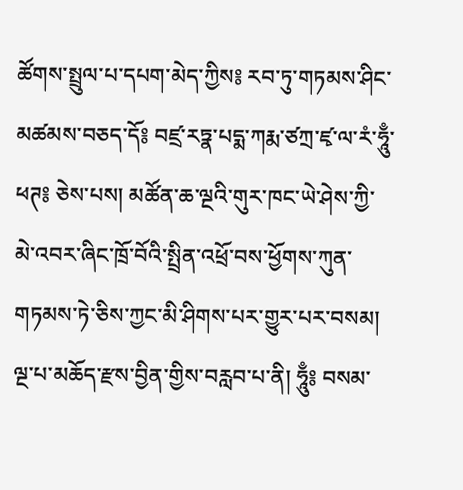ཚོགས་སྤྲུལ་པ་དཔག་མེད་ཀྱིས༔ རབ་ཏུ་གཏམས་ཤིང་མཚམས་བཅད་དོ༔ བཛྲ་རཏྣ་པདྨ་ཀརྨ་ཙཀྲ་ཛྭ་ལ་རཾ་ཧཱུྃ་ཕཊ༔ ཅེས་པས། མཚོན་ཆ་ལྔའི་གུར་ཁང་ཡེ་ཤེས་ཀྱི་མེ་འབར་ཞིང་ཁྲོ་བོའི་སྤྲིན་འཕྲོ་བས་ཕྱོགས་ཀུན་གཏམས་ཏེ་ཅིས་ཀྱང་མི་ཤིགས་པར་གྱུར་པར་བསམ། ལྔ་པ་མཆོད་རྫས་བྱིན་གྱིས་བརླབ་པ་ནི། ཧཱུྃ༔ བསམ་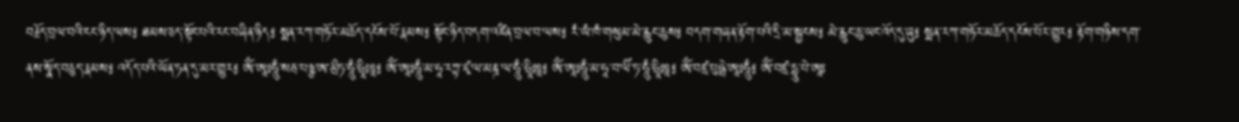བརྗོད་བྲལ་བའི་ངང་ཉིད་ལས༔ ཐམས་ཅད་སྟོང་པའི་རང་བཞིན་ཉིད༔ སྨན་རཀ་གཏོར་མཆོད་དངོས་པོ་རྣམས༔ སྟོང་ཉིད་བདག་འཛིན་བྲལ་བ་ལས༔ རཾ་ཡཾ་ཁཾ་གསུམ་མེ་རླུང་ཆུས༔ བདག་གཞན་རྟོག་པའི་དྲི་མ་སྦྱངས༔ མེ་རླུང་ཆུ་ཡང་འོད་དུ་ཞུ༔ སྨན་རཀ་གཏོར་མཆོད་དངོས་པོར་གྱུར༔ རྟོག་གཉིས་དག་ནས་སྣོད་བཅུད་རྣམས༔ འདོད་པའི་ཡོན་ཏན་དུ་མར་གྱུར༔ ཨོཾ་ཨཱཿཧཱུྃ་སརྦ་པཉྩ་ཨ་མྲྀཏ་ཧཱུྃ་ཧྲཱིཿཋཱ༔ ཨོཾ་ཨཱཿཧཱུྃ་མ་ཧཱ་རཀྟ་ཛྭ་ལ་མཎྜ་ལ་ཧཱུྃ་ཧྲཱིཿཋཱ༔ ཨོཾ་ཨཱཿཧཱུྃ་མ་ཧཱ་བ་ལིཾ་ཏ་ཧཱུྃ་ཧྲཱིཿཋཱ༔ ཨོཾ་བཛྲ་པུཥྤེ་ཨཱཿཧཱུྃ༔ ཨོཾ་བཛྲ་དྷཱུ་པེ་ཨཱཿ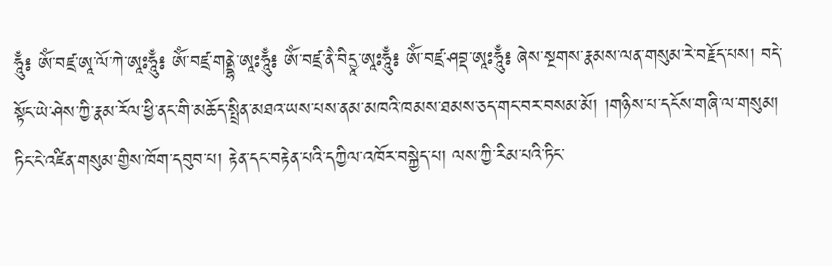ཧཱུྃ༔ ཨོཾ་བཛྲ་ཨཱ་ལོ་ཀེ་ཨཱཿཧཱུྃ༔ ཨོཾ་བཛྲ་གནྡྷེ་ཨཱཿཧཱུྃ༔ ཨོཾ་བཛྲ་ནཻ་བིདྱཱ་ཨཱཿཧཱུྃ༔ ཨོཾ་བཛྲ་ཤབྡ་ཨཱཿཧཱུྃ༔ ཞེས་སྔགས་རྣམས་ལན་གསུམ་རེ་བརྗོད་པས། བདེ་སྟོང་ཡེ་ཤེས་ཀྱི་རྣམ་རོལ་ཕྱི་ནང་གི་མཆོད་སྤྲིན་མཐའ་ཡས་པས་ནམ་མཁའི་ཁམས་ཐམས་ཅད་གང་བར་བསམ་མོ། །གཉིས་པ་དངོས་གཞི་ལ་གསུམ། ཏིང་ངེ་འཛིན་གསུམ་གྱིས་ཁོག་དབུབ་པ། རྟེན་དང་བརྟེན་པའི་དཀྱིལ་འཁོར་བསྐྱེད་པ། ལས་ཀྱི་རིམ་པའི་ཏིང་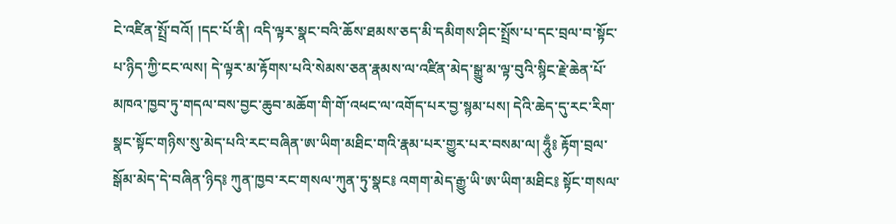ངེ་འཛིན་སྤྲོ་བའོ། །དང་པོ་ནི། འདི་ལྟར་སྣང་བའི་ཆོས་ཐམས་ཅད་མི་དམིགས་ཤིང་སྤྲོས་པ་དང་བྲལ་བ་སྟོང་པ་ཉིད་ཀྱི་ངང་ལས། དེ་ལྟར་མ་རྟོགས་པའི་སེམས་ཅན་རྣམས་ལ་འཛིན་མེད་སྒྱུ་མ་ལྟ་བུའི་སྙིང་རྗེ་ཆེན་པོ་མཁའ་ཁྱབ་ཏུ་གདལ་བས་བྱང་ཆུབ་མཆོག་གི་གོ་འཕང་ལ་འགོད་པར་བྱ་སྙམ་པས། དེའི་ཆེད་དུ་རང་རིག་སྣང་སྟོང་གཉིས་སུ་མེད་པའི་རང་བཞིན་ཨ་ཡིག་མཐིང་གའི་རྣམ་པར་གྱུར་པར་བསམ་ལ། ཧཱུྃ༔ རྟོག་བྲལ་སྒོམ་མེད་དེ་བཞིན་ཉིད༔ ཀུན་ཁྱབ་རང་གསལ་ཀུན་ཏུ་སྣང༔ འགག་མེད་རྒྱུ་ཡི་ཨ་ཡིག་མཐིང༔ སྟོང་གསལ་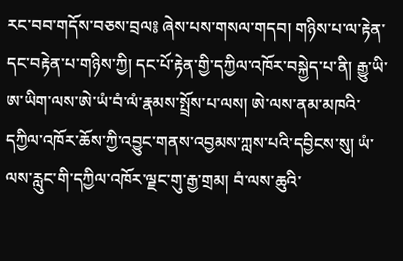རང་བབ་གདོས་བཅས་བྲལ༔ ཞེས་པས་གསལ་གདབ། གཉིས་པ་ལ་རྟེན་དང་བརྟེན་པ་གཉིས་ཀྱི། དང་པོ་རྟེན་གྱི་དཀྱིལ་འཁོར་བསྐྱེད་པ་ནི། རྒྱུ་ཡི་ཨ་ཡིག་ལས་ཨེ་ཡཾ་བཾ་ལཾ་རྣམས་སྤྲོས་པ་ལས། ཨེ་ལས་ནམ་མཁའི་དཀྱིལ་འཁོར་ཆོས་ཀྱི་འབྱུང་གནས་འབྱམས་ཀླས་པའི་དབྱིངས་སུ། ཡཾ་ལས་རླུང་གི་དཀྱིལ་འཁོར་ལྗང་གུ་རྒྱ་གྲམ། བཾ་ལས་ཆུའི་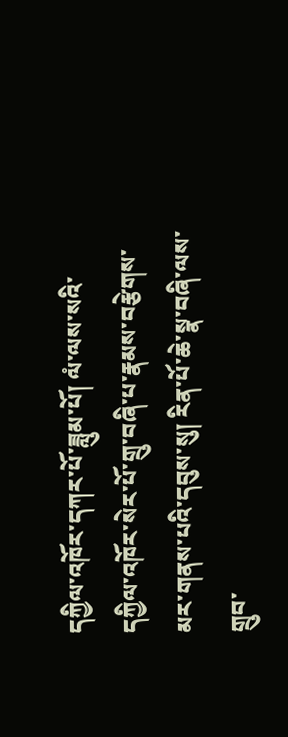དཀྱིལ་འཁོར་དཀར་པོ་ཟླུམ་པོ། ལཾ་ལས་སའི་དཀྱིལ་འཁོར་སེར་པོ་གྲུ་བཞི་པ་རྣམས་བརྩེགས་མར་གནས་པའི་དབུས་སུ། རིན་པོ་ཆེ་སྣ་བཞི་ལས་གྲུབ་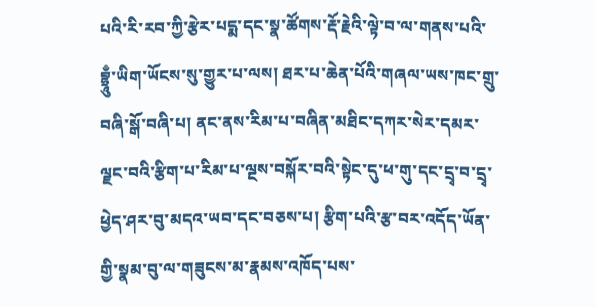པའི་རི་རབ་ཀྱི་རྩེར་པདྨ་དང་སྣ་ཚོགས་རྡོ་རྗེའི་ལྟེ་བ་ལ་གནས་པའི་བྷྲཱུྃ་ཡིག་ཡོངས་སུ་གྱུར་པ་ལས། ཐར་པ་ཆེན་པོའི་གཞལ་ཡས་ཁང་གྲུ་བཞི་སྒོ་བཞི་པ། ནང་ནས་རིམ་པ་བཞིན་མཐིང་དཀར་སེར་དམར་ལྗང་བའི་རྩིག་པ་རིམ་པ་ལྔས་བསྐོར་བའི་སྟེང་དུ་ཕ་གུ་དང་དྲྭ་བ་དྲྭ་ཕྱེད་ཤར་བུ་མདའ་ཡབ་དང་བཅས་པ། རྩིག་པའི་རྩ་བར་འདོད་ཡོན་གྱི་སྣམ་བུ་ལ་གཟུངས་མ་རྣམས་འཁོད་པས་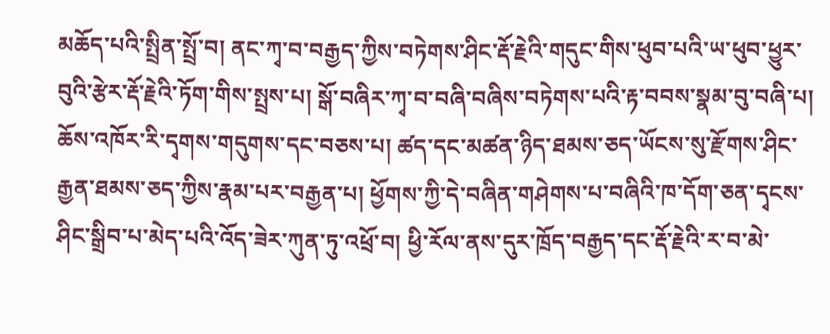མཆོད་པའི་སྤྲིན་སྤྲོ་བ། ནང་ཀྭ་བ་བརྒྱད་ཀྱིས་བཏེགས་ཤིང་རྡོ་རྗེའི་གདུང་གིས་ཕུབ་པའི་ཡ་ཕུབ་ཕྱུར་བུའི་རྩེར་རྡོ་རྗེའི་ཏོག་གིས་སྤྲས་པ། སྒོ་བཞིར་ཀྭ་བ་བཞི་བཞིས་བཏེགས་པའི་རྟ་བབས་སྣམ་བུ་བཞི་པ། ཆོས་འཁོར་རི་དྭགས་གདུགས་དང་བཅས་པ། ཚད་དང་མཚན་ཉིད་ཐམས་ཅད་ཡོངས་སུ་རྫོགས་ཤིང་རྒྱན་ཐམས་ཅད་ཀྱིས་རྣམ་པར་བརྒྱན་པ། ཕྱོགས་ཀྱི་དེ་བཞིན་གཤེགས་པ་བཞིའི་ཁ་དོག་ཅན་དྭངས་ཤིང་སྒྲིབ་པ་མེད་པའི་འོད་ཟེར་ཀུན་ཏུ་འཕྲོ་བ། ཕྱི་རོལ་ནས་དུར་ཁྲོད་བརྒྱད་དང་རྡོ་རྗེའི་ར་བ་མེ་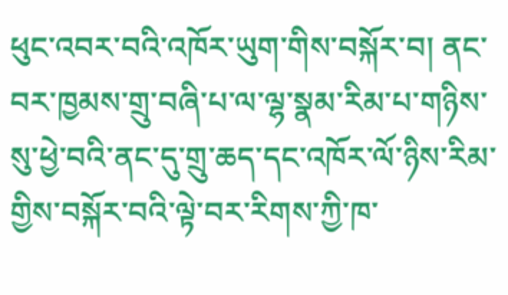ཕུང་འབར་བའི་འཁོར་ཡུག་གིས་བསྐོར་བ། ནང་བར་ཁྱམས་གྲུ་བཞི་པ་ལ་ལྷ་སྣམ་རིམ་པ་གཉིས་སུ་ཕྱེ་བའི་ནང་དུ་གྲུ་ཆད་དང་འཁོར་ལོ་ཉིས་རིམ་གྱིས་བསྐོར་བའི་ལྟེ་བར་རིགས་ཀྱི་ཁ་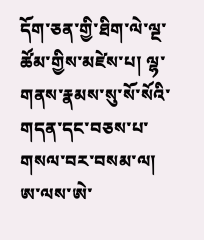དོག་ཅན་གྱི་ཐིག་ལེ་ལྔ་ཚོམ་གྱིས་མཛེས་པ། ལྷ་གནས་རྣམས་སུ་སོ་སོའི་གདན་དང་བཅས་པ་གསལ་བར་བསམ་ལ། ཨ་ལས་ཨེ་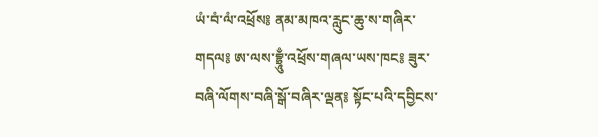ཡཾ་བཾ་ལཾ་འཕྲོས༔ ནམ་མཁའ་རླུང་ཆུ་ས་གཞིར་གདལ༔ ཨ་ལས་བྷྲཱུྃ་འཕྲོས་གཞལ་ཡས་ཁང༔ ཟུར་བཞི་ལོགས་བཞི་སྒོ་བཞིར་ལྡན༔ སྟོང་པའི་དབྱིངས་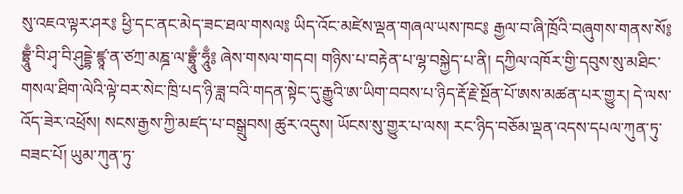སུ་འཇའ་ལྟར་ཤར༔ ཕྱི་དང་ནང་མེད་ཟང་ཐལ་གསལ༔ ཡིད་འོང་མཛེས་ལྡན་གཞལ་ཡས་ཁང༔ རྒྱལ་བ་ཞི་ཁྲོའི་བཞུགས་གནས་སོ༔ བྷྲཱུྃ་བི་ཤྭ་བི་ཤུདྡྷེ་ཛྙཱ་ན་ཙཀྲ་མཎྜ་ལ་བྷྲཱུྃ་ཧཱུྃ༔ ཞེས་གསལ་གདབ། གཉིས་པ་བརྟེན་པ་ལྷ་བསྐྱེད་པ་ནི། དཀྱིལ་འཁོར་གྱི་དབུས་སུ་མཐིང་གསལ་ཐིག་ལེའི་ལྟེ་བར་སེང་ཁྲི་པད་ཉི་ཟླ་བའི་གདན་སྟེང་དུ་རྒྱུའི་ཨ་ཡིག་བབས་པ་ཉིད་རྡོ་རྗེ་སྔོན་པོ་ཨས་མཚན་པར་གྱུར། དེ་ལས་འོད་ཟེར་འཕྲོས། སངས་རྒྱས་ཀྱི་མཛད་པ་བསྒྲུབས། ཚུར་འདུས། ཡོངས་སུ་གྱུར་པ་ལས། རང་ཉིད་བཅོམ་ལྡན་འདས་དཔལ་ཀུན་ཏུ་བཟང་པོ། ཡུམ་ཀུན་ཏུ་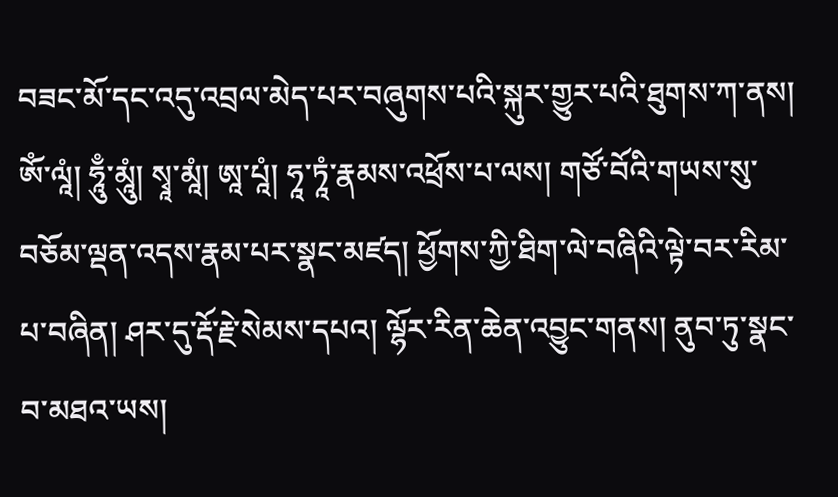བཟང་མོ་དང་འདུ་འབྲལ་མེད་པར་བཞུགས་པའི་སྐུར་གྱུར་པའི་ཐུགས་ཀ་ནས། ཨོཾ་ལཱཾ། ཧཱུྃ་མཱུཾ། སྭཱ་མཱཾ། ཨཱ་པཱཾ། ཧཱ་ཏཱཾ་རྣམས་འཕྲོས་པ་ལས། གཙོ་བོའི་གཡས་སུ་བཅོམ་ལྡན་འདས་རྣམ་པར་སྣང་མཛད། ཕྱོགས་ཀྱི་ཐིག་ལེ་བཞིའི་ལྟེ་བར་རིམ་པ་བཞིན། ཤར་དུ་རྡོ་རྗེ་སེམས་དཔའ། ལྷོར་རིན་ཆེན་འབྱུང་གནས། ནུབ་ཏུ་སྣང་བ་མཐའ་ཡས།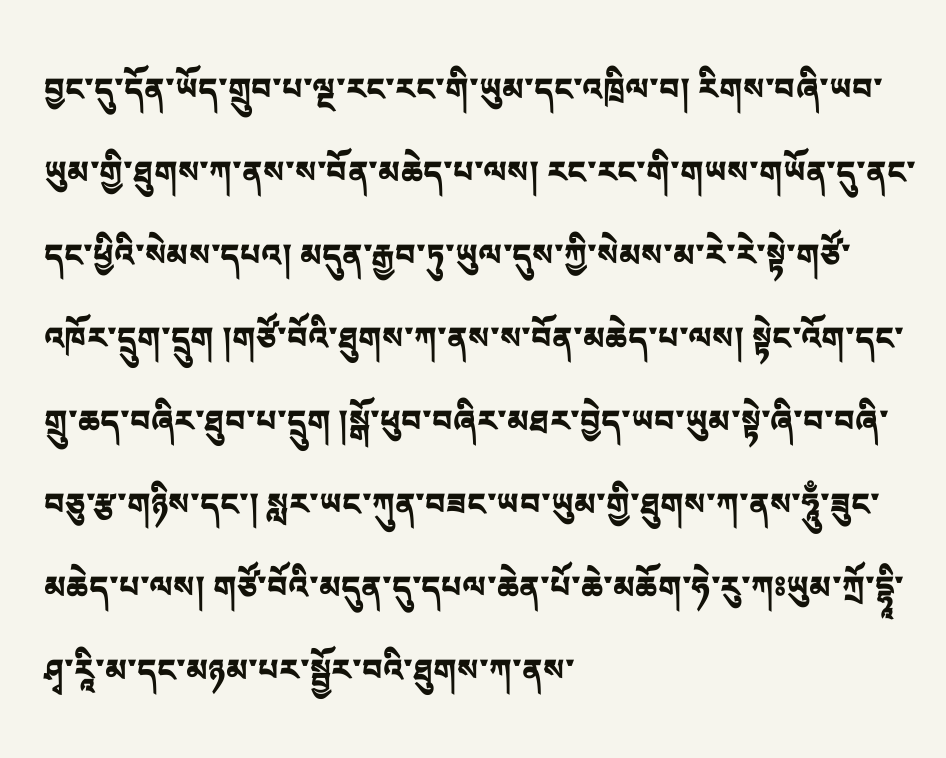བྱང་དུ་དོན་ཡོད་གྲུབ་པ་ལྔ་རང་རང་གི་ཡུམ་དང་འཁྲིལ་བ། རིགས་བཞི་ཡབ་ཡུམ་གྱི་ཐུགས་ཀ་ནས་ས་བོན་མཆེད་པ་ལས། རང་རང་གི་གཡས་གཡོན་དུ་ནང་དང་ཕྱིའི་སེམས་དཔའ། མདུན་རྒྱབ་ཏུ་ཡུལ་དུས་ཀྱི་སེམས་མ་རེ་རེ་སྟེ་གཙོ་འཁོར་དྲུག་དྲུག །གཙོ་བོའི་ཐུགས་ཀ་ནས་ས་བོན་མཆེད་པ་ལས། སྟེང་འོག་དང་གྲུ་ཆད་བཞིར་ཐུབ་པ་དྲུག །སྒོ་ཕུབ་བཞིར་མཐར་བྱེད་ཡབ་ཡུམ་སྟེ་ཞི་བ་བཞི་བཅུ་རྩ་གཉིས་དང་། སླར་ཡང་ཀུན་བཟང་ཡབ་ཡུམ་གྱི་ཐུགས་ཀ་ནས་ཧཱུྃ་ཟུང་མཆེད་པ་ལས། གཙོ་བོའི་མདུན་དུ་དཔལ་ཆེན་པོ་ཆེ་མཆོག་ཧེ་རུ་ཀཿཡུམ་ཀྲོ་དྷཱི་ཤྭ་རཱི་མ་དང་མཉམ་པར་སྦྱོར་བའི་ཐུགས་ཀ་ནས་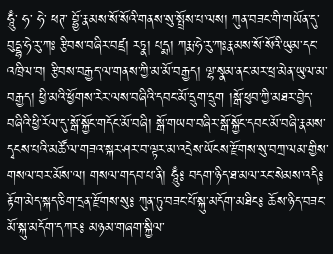ཧཱུྃ་ ཧ་ ཧེ་ ཕཊ་ བྷྱོ་རྣམས་སོ་སོའི་གནས་སུ་སྤྲོས་པ་ལས། ཀུན་བཟང་གི་གཡོན་དུ་བུདྡྷ་ཧེ་རུ་ཀཿ རྩིབས་བཞིར་བཛྲ། རཏྣ། པདྨ། ཀརྨ་ཧེ་རུ་ཀཿརྣམས་སོ་སོའི་ཡུམ་དང་འཁྲིལ་བ། རྩིབས་བརྒྱད་ལ་གནས་ཀྱི་མ་མོ་བརྒྱད། ལྷ་སྣམ་ནང་མར་ཕྲ་མེན་ཡུལ་མ་བརྒྱད། ཕྱི་མའི་ཕྱོགས་རེར་ལས་བཞིའི་དབང་མོ་དྲུག་དྲུག །སྒོ་ཕུབ་ཀྱི་མཐར་བྱེད་བཞིའི་ཕྱི་རོལ་དུ་སྒོ་སྐྱོང་གདོང་མོ་བཞི། སྒོ་གཡབ་བཞིར་སྒོ་སྐྱོང་དབང་མོ་བཞི་རྣམས་དྭངས་པའི་མཚོ་ལ་གཟའ་སྐར་ཤར་བ་ལྟར་མ་འདྲེས་ཡོངས་རྫོགས་སུ་བཀྲ་ལམ་གྱིས་གསལ་བར་མོས་ལ། གསལ་གདབ་པ་ནི། ཧཱུྃ༔ བདག་ཉིད་ཐ་མལ་རང་སེམས་འདི༔ རྟོག་མེད་སྐད་ཅིག་དྲན་རྫོགས་སུ༔ ཀུན་ཏུ་བཟང་པོ་སྐུ་མདོག་མཐིང༔ ཆོས་ཉིད་བཟང་མོ་སྐུ་མདོག་དཀར༔ མཉམ་གཞག་སྐྱིལ་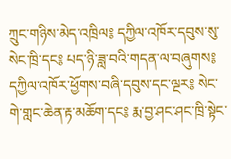ཀྲུང་གཉིས་མེད་འཁྲིལ༔ དཀྱིལ་འཁོར་དབུས་སུ་སེང་ཁྲི་དང༔ པད་ཉི་ཟླ་བའི་གདན་ལ་བཞུགས༔ དཀྱིལ་འཁོར་ཕྱོགས་བཞི་དབུས་དང་ལྔར༔ སེང་གེ་གླང་ཆེན་རྟ་མཆོག་དང༔ རྨ་བྱ་ཤང་ཤང་ཁྲི་སྟེང་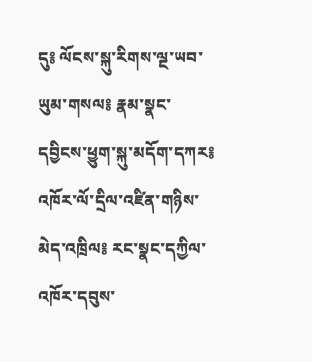དུ༔ ལོངས་སྐུ་རིགས་ལྔ་ཡབ་ཡུམ་གསལ༔ རྣམ་སྣང་དབྱིངས་ཕྱུག་སྐུ་མདོག་དཀར༔ འཁོར་ལོ་དྲིལ་འཛིན་གཉིས་མེད་འཁྲིལ༔ རང་སྣང་དཀྱིལ་འཁོར་དབུས་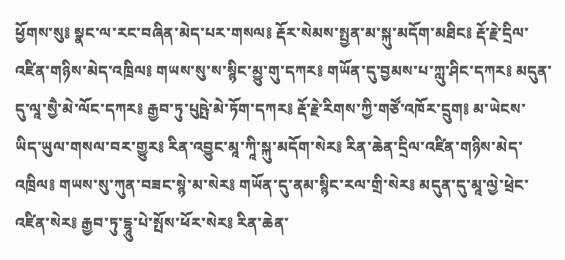ཕྱོགས་སུ༔ སྣང་ལ་རང་བཞིན་མེད་པར་གསལ༔ རྡོར་སེམས་སྤྱན་མ་སྐུ་མདོག་མཐིང༔ རྡོ་རྗེ་དྲིལ་འཛིན་གཉིས་མེད་འཁྲིལ༔ གཡས་སུ་ས་སྙིང་མྱུ་གུ་དཀར༔ གཡོན་དུ་བྱམས་པ་ཀླུ་ཤིང་དཀར༔ མདུན་དུ་ལཱ་སྱཻ་མེ་ལོང་དཀར༔ རྒྱབ་ཏུ་པུཥྤེ་མེ་ཏོག་དཀར༔ རྡོ་རྗེ་རིགས་ཀྱི་གཙོ་འཁོར་དྲུག༔ མ་ཡེངས་ཡིད་ཡུལ་གསལ་བར་གྱུར༔ རིན་འབྱུང་མཱ་ཀཱི་སྐུ་མདོག་སེར༔ རིན་ཆེན་དྲིལ་འཛིན་གཉིས་མེད་འཁྲིལ༔ གཡས་སུ་ཀུན་བཟང་སྙེ་མ་སེར༔ གཡོན་དུ་ནམ་སྙིང་རལ་གྲི་སེར༔ མདུན་དུ་མཱ་ལྱེ་ཕྲེང་འཛིན་སེར༔ རྒྱབ་ཏུ་དྷཱུ་པེ་སྤོས་ཕོར་སེར༔ རིན་ཆེན་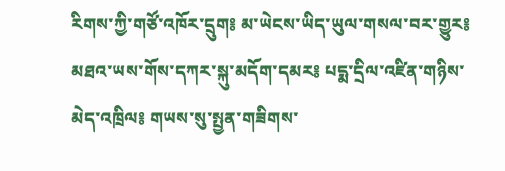རིགས་ཀྱི་གཙོ་འཁོར་དྲུག༔ མ་ཡེངས་ཡིད་ཡུལ་གསལ་བར་གྱུར༔ མཐའ་ཡས་གོས་དཀར་སྐུ་མདོག་དམར༔ པདྨ་དྲིལ་འཛིན་གཉིས་མེད་འཁྲིལ༔ གཡས་སུ་སྤྱན་གཟིགས་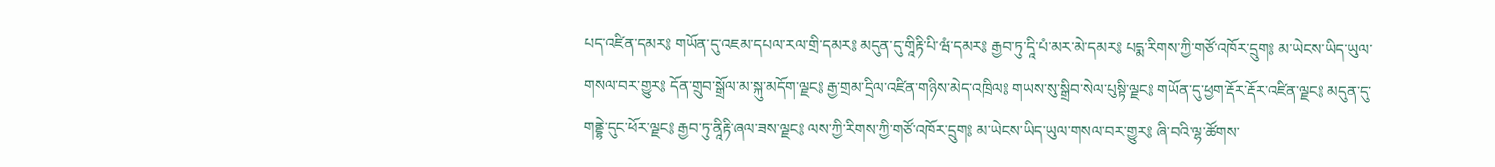པད་འཛིན་དམར༔ གཡོན་དུ་འཇམ་དཔལ་རལ་གྲི་དམར༔ མདུན་དུ་གཱིརྟི་པི་ཝཾ་དམར༔ རྒྱབ་ཏུ་དཱི་པཾ་མར་མེ་དམར༔ པདྨ་རིགས་ཀྱི་གཙོ་འཁོར་དྲུག༔ མ་ཡེངས་ཡིད་ཡུལ་གསལ་བར་གྱུར༔ དོན་གྲུབ་སྒྲོལ་མ་སྐུ་མདོག་ལྗང༔ རྒྱ་གྲམ་དྲིལ་འཛིན་གཉིས་མེད་འཁྲིལ༔ གཡས་སུ་སྒྲིབ་སེལ་པུསྟི་ལྗང༔ གཡོན་དུ་ཕྱག་རྡོར་རྡོར་འཛིན་ལྗང༔ མདུན་དུ་གནྡྷེ་དུང་ཕོར་ལྗང༔ རྒྱབ་ཏུ་ནཱིརྟི་ཞལ་ཟས་ལྗང༔ ལས་ཀྱི་རིགས་ཀྱི་གཙོ་འཁོར་དྲུག༔ མ་ཡེངས་ཡིད་ཡུལ་གསལ་བར་གྱུར༔ ཞི་བའི་ལྷ་ཚོགས་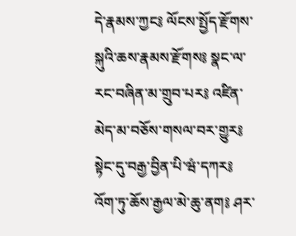དེ་རྣམས་ཀྱང༔ ལོངས་སྤྱོད་རྫོགས་སྐུའི་ཆས་རྣམས་རྫོགས༔ སྣང་ལ་རང་བཞིན་མ་གྲུབ་པར༔ འཛིན་མེད་མ་བཅོས་གསལ་བར་གྱུར༔ སྟེང་དུ་བརྒྱ་བྱིན་པི་ཝཾ་དཀར༔ འོག་ཏུ་ཆོས་རྒྱལ་མེ་ཆུ་ནག༔ ཤར་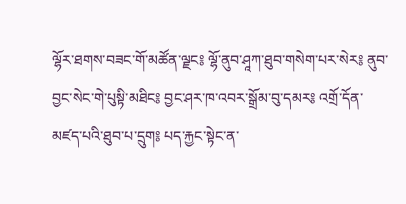ལྷོར་ཐགས་བཟང་གོ་མཚོན་ལྗང༔ ལྷོ་ནུབ་ཤཱཀ་ཐུབ་གསེག་པར་སེར༔ ནུབ་བྱང་སེང་གེ་པུསྟི་མཐིང༔ བྱང་ཤར་ཁ་འབར་སྒྲོམ་བུ་དམར༔ འགྲོ་དོན་མཛད་པའི་ཐུབ་པ་དྲུག༔ པད་རྐྱང་སྟེང་ན་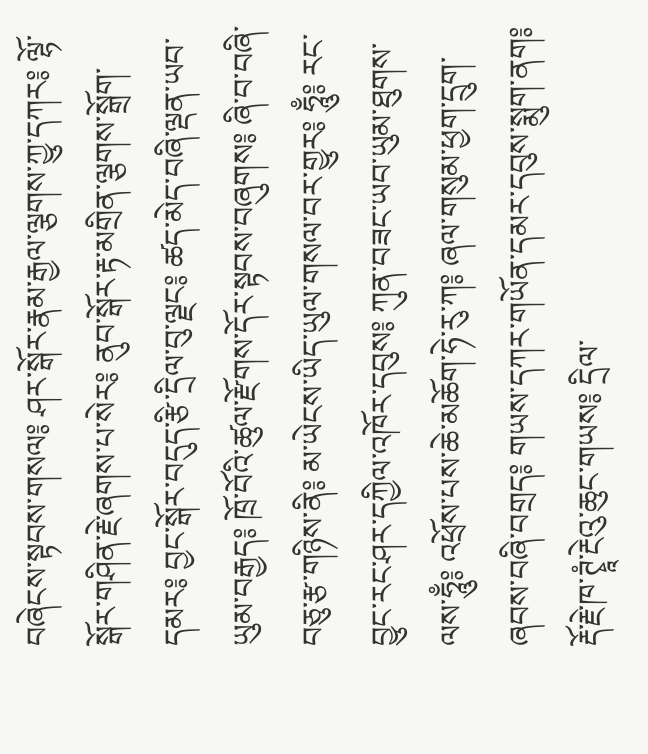བཞེངས་སྟབས་གསལ༔ ཤར་སྒོར་རྣམ་རྒྱལ་ལྕགས་ཀྱུ་དཀར༔ ལྷོ་སྒོར་གཤིན་རྗེ་ཞགས་པ་སེར༔ ནུབ་སྒོར་རྟ་མགྲིན་ལྕགས་སྒྲོག་དམར༔ བྱང་སྒོར་བདུད་རྩི་དྲིལ་བུ་ལྗང༔ ཚད་མེད་བཞི་ལྡན་ཡབ་ཡུམ་བརྒྱད༔ ཁྲོ་བོའི་ཚུལ་རྫོགས་དོར་སྟབས་བཞུགས༔ ཞི་བ་བཞི་བཅུ་རྩ་གཉིས་ནི༔ མ་ཡེངས་ཡིད་ཡུལ་གསལ་བར་གྱུར༔ ཧཱུྃ༔ རང་བྱུང་རང་ཤར་དཀྱིལ་འཁོར་དབུས༔ ཀུན་བཟང་ཡབ་ཡུམ་ཐུགས་ལས་ཧཱུྃ༔ འཕྲོས་པས་ཆེ་མཆོག་ཧེ་རུ་ཀ༔ ཞལ་གསུམ་ཕྱག་དྲུག་ཞབས་བཞི་བགྲད༔ གཡས་དཀར་གཡོན་དམར་དབུས་སྨུག་ནག༔ རྡོ་རྗེ་ཁ་ཊྭཱཾ་རྔེའུ་ཆུང་གཡས༔ དྲིལ་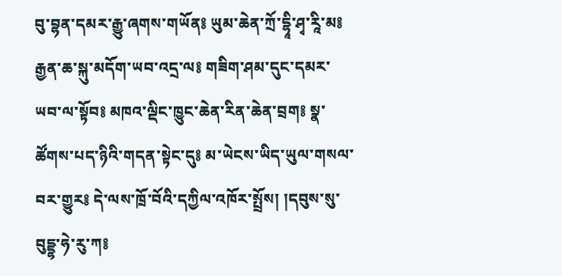བུ་བྷན་དམར་རྒྱུ་ཞགས་གཡོན༔ ཡུམ་ཆེན་ཀྲོ་དྷཱི་ཤྭ་རཱི་མ༔ རྒྱན་ཆ་སྐུ་མདོག་ཡབ་འདྲ་ལ༔ གཟིག་ཤམ་དུང་དམར་ཡབ་ལ་སྟོབ༔ མཁའ་ལྡིང་ཁྱུང་ཆེན་རིན་ཆེན་བྲག༔ སྣ་ཚོགས་པད་ཉིའི་གདན་སྟེང་དུ༔ མ་ཡེངས་ཡིད་ཡུལ་གསལ་བར་གྱུར༔ དེ་ལས་ཁྲོ་བོའི་དཀྱིལ་འཁོར་སྤྲོས། །དབུས་སུ་བུདྡྷ་ཧེ་རུ་ཀ༔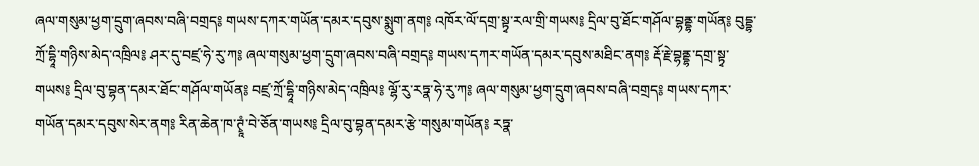ཞལ་གསུམ་ཕྱག་དྲུག་ཞབས་བཞི་བགྲད༔ གཡས་དཀར་གཡོན་དམར་དབུས་སྨུག་ནག༔ འཁོར་ལོ་དགྲ་སྟྭ་རལ་གྲི་གཡས༔ དྲིལ་བུ་ཐོང་གཤོལ་བྷནྡྷ་གཡོན༔ བུདྡྷ་ཀྲོ་དྷཱི་གཉིས་མེད་འཁྲིལ༔ ཤར་དུ་བཛྲ་ཧེ་རུ་ཀ༔ ཞལ་གསུམ་ཕྱག་དྲུག་ཞབས་བཞི་བགྲད༔ གཡས་དཀར་གཡོན་དམར་དབུས་མཐིང་ནག༔ རྡོ་རྗེ་བྷནྡྷ་དགྲ་སྟྭ་གཡས༔ དྲིལ་བུ་བྷན་དམར་ཐོང་གཤོལ་གཡོན༔ བཛྲ་ཀྲོ་དྷཱི་གཉིས་མེད་འཁྲིལ༔ ལྷོ་རུ་རཏྣ་ཧེ་རུ་ཀ༔ ཞལ་གསུམ་ཕྱག་དྲུག་ཞབས་བཞི་བགྲད༔ གཡས་དཀར་གཡོན་དམར་དབུས་སེར་ནག༔ རིན་ཆེན་ཁ་ཊྭཱཾ་བེ་ཅོན་གཡས༔ དྲིལ་བུ་བྷན་དམར་རྩེ་གསུམ་གཡོན༔ རཏྣ་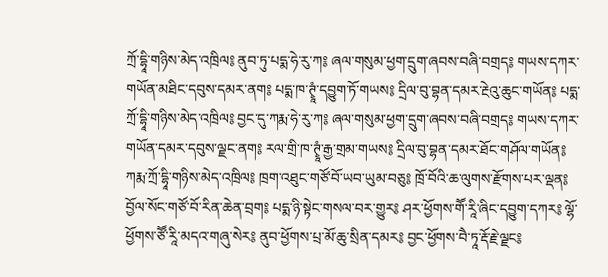ཀྲོ་དྷཱི་གཉིས་མེད་འཁྲིལ༔ ནུབ་ཏུ་པདྨ་ཧེ་རུ་ཀ༔ ཞལ་གསུམ་ཕྱག་དྲུག་ཞབས་བཞི་བགྲད༔ གཡས་དཀར་གཡོན་མཐིང་དབུས་དམར་ནག༔ པདྨ་ཁ་ཊྭཱཾ་དབྱུག་ཏོ་གཡས༔ དྲིལ་བུ་བྷན་དམར་རྔེའུ་ཆུང་གཡོན༔ པདྨ་ཀྲོ་དྷཱི་གཉིས་མེད་འཁྲིལ༔ བྱང་དུ་ཀརྨ་ཧེ་རུ་ཀ༔ ཞལ་གསུམ་ཕྱག་དྲུག་ཞབས་བཞི་བགྲད༔ གཡས་དཀར་གཡོན་དམར་དབུས་ལྗང་ནག༔ རལ་གྲི་ཁ་ཊྭཱཾ་རྒྱ་གྲམ་གཡས༔ དྲིལ་བུ་བྷན་དམར་ཐོང་གཤོལ་གཡོན༔ ཀརྨ་ཀྲོ་དྷཱི་གཉིས་མེད་འཁྲིལ༔ ཁྲག་འཐུང་གཙོ་བོ་ཡབ་ཡུམ་བཅུ༔ ཁྲོ་བོའི་ཆ་ལུགས་རྫོགས་པར་ལྡན༔ བྱོལ་སོང་གཙོ་བོ་རིན་ཆེན་བྲག༔ པདྨ་ཉི་སྟེང་གསལ་བར་གྱུར༔ ཤར་ཕྱོགས་གཽ་རཱི་ཞིང་དབྱུག་དཀར༔ ལྷོ་ཕྱོགས་ཙཽ་རཱི་མདའ་གཞུ་སེར༔ ནུབ་ཕྱོགས་པྲ་མོ་ཆུ་སྲིན་དམར༔ བྱང་ཕྱོགས་བཻ་ཏཱ་རྡོ་རྗེ་ལྗང༔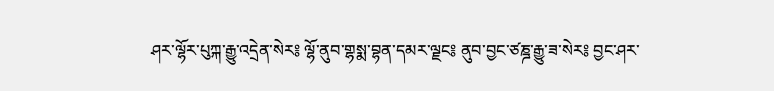ཤར་ལྷོར་པུཀྐ་རྒྱུ་འདྲེན་སེར༔ ལྷོ་ནུབ་གྷསྨ་བྷན་དམར་ལྗང༔ ནུབ་བྱང་ཙཎྜ་རྒྱུ་ཟ་སེར༔ བྱང་ཤར་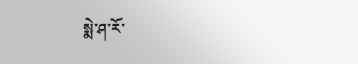སྨེ་ཤ་རོ་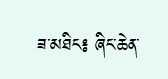ཟ་མཐིང༔ ཞིང་ཆེན་